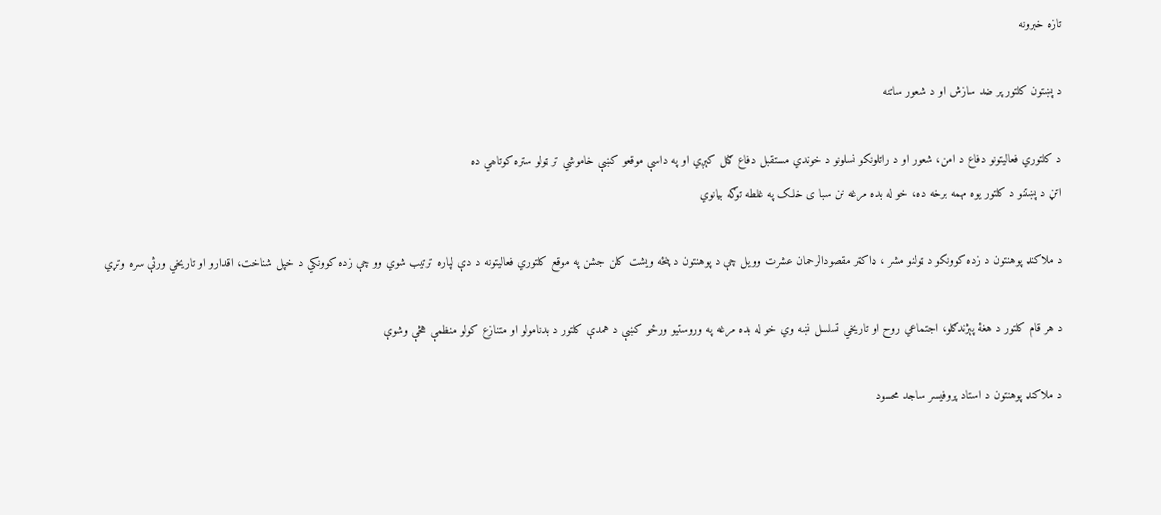تازه خبرونه

د پښتون کلتور پر ضد سازش او د شعور ساتنه

د کلتوري فعاليتونو دفاع د امن، شعور او د راتلونکو نسلونو د خوندي مستقبل دفاع ګڼل کېږي او په داسې موقعو کښې خاموشي تر ټولو ستره کوتاھي ده
اتڼ د پښتنو د کلتور یوه مهمه برخه ده، خو له بده مرغه نن سبا ی خلک په غلطه توګه بیانوي

د ملاکنډ پوهنتون د زده کوونکو د ټولنو مشر ، ډاکټر مقصودالرحمان عشرت وويل چې د پوهنتون د پنځه ويشت کلن جشن په موقع کلتوري فعاليتونه د دې لپاره ترتيب شوي وو چې زده کوونکي د خپل شناخت، اقدارو او تاريخي ورثې سره وتړي

د هر قام کلتور د هغۀ پېژندګلو، اجتماعي روح او تاريخي تسلسل نښه وي خو له بده مرغه په وروستيو ورځو کښې د همدې کلتور د بدنامولو او متنازع کولو منظمې هڅې وشوې

د ملاکنډ پوهنتون د استاد پروفيسر ساجد محسود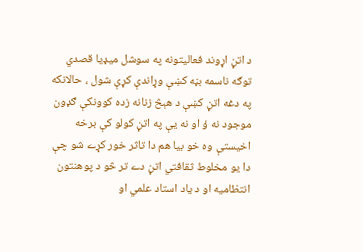د اتڼ اړوند فعاليتونه په سوشل ميډيا قصدي توګه ناسمه بڼه کښې وړاندې کړې شول ، حالانکه په دغه اتڼ کښې د هېڅ زنانه زده کوونکې ګډون موجود نه ؤ او نه يې په اتڼ کولو کې برخه اخيستې وه خو بيا هم دا تاثر خور کړے شو چې دا يو مخلوط ثقافتي اتڼ دے تر څو د پوهنتون انتظاميه او د ياد استاد علمي او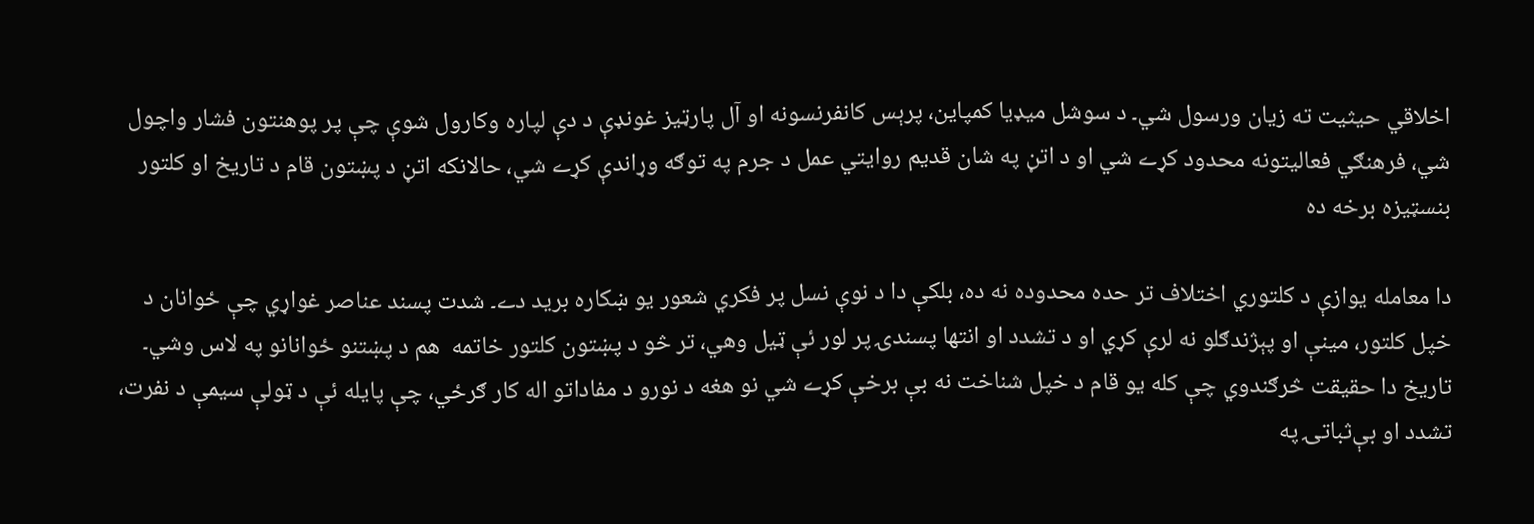اخلاقي حيثيت ته زيان ورسول شي۔ د سوشل ميډيا کمپاين، پرېس کانفرنسونه او آل پارټيز غونډې د دې لپاره وکارول شوې چې پر پوهنتون فشار واچول شي، فرهنګي فعاليتونه محدود کړے شي او د اتڼ په شان قديم روايتي عمل د جرم په توګه وړاندې کړے شي، حالانکه اتڼ د پښتون قام د تاريخ او کلتور بنسټيزه برخه ده

دا معامله يوازې د کلتوري اختلاف تر حده محدوده نه ده، بلکې دا د نوې نسل پر فکري شعور يو ښکاره بريد دے۔ شدت پسند عناصر غواړي چې ځوانان د خپل کلتور، مينې او پېژندګلو نه لرې کړي او د تشدد او انتها پسندۍ پر لور ئې ټيل وهي، تر څو د پښتون کلتور خاتمه  هم د پښتنو ځوانانو په لاس وشي۔ تاريخ دا حقيقت څرګندوي چې کله يو قام د خپل شناخت نه بې برخې کړے شي نو هغه د نورو د مفاداتو اله کار ګرځي، چې پايله ئې د ټولې سيمې د نفرت، تشدد او بې‌ثباتۍ په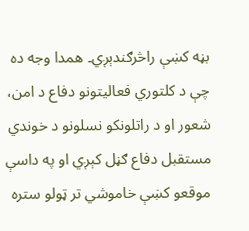بڼه کښې راڅرګندېږي۔ همدا وجه ده چې د کلتوري فعاليتونو دفاع د امن، شعور او د راتلونکو نسلونو د خوندي مستقبل دفاع ګڼل کېږي او په داسې موقعو کښې خاموشي تر ټولو ستره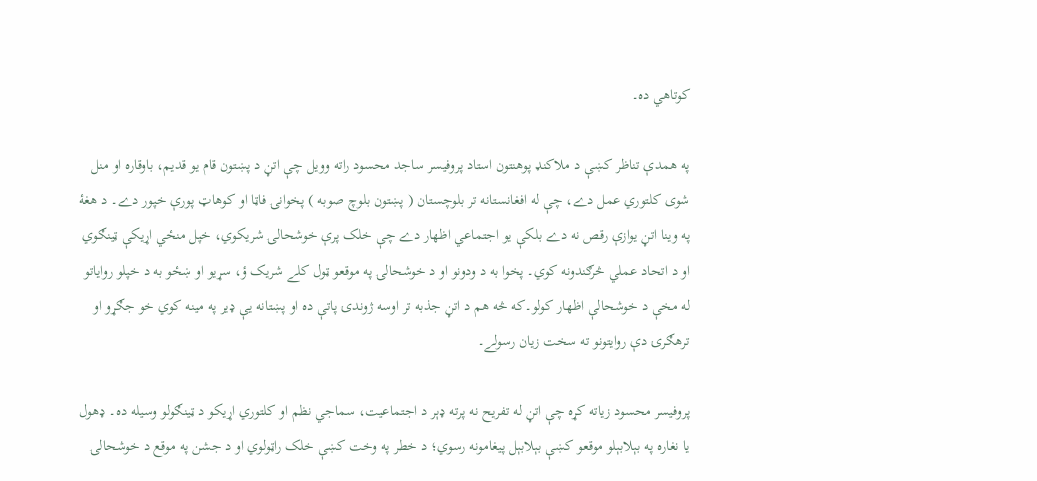کوتاھي ده۔

په همدې تناظر کښې د ملاکنډ پوهنتون استاد پروفيسر ساجد محسود راته وويل چې اتڼ د پښتون قام يو قديم، باوقاره او منل شوى کلتوري عمل دے، چې له افغانستانه تر بلوچستان ( پښتون بلوچ صوبه ) پخوانۍ فاټا او کوهاټ پورې خپور دے۔ د هغۀ په وينا اتڼ يوازې رقص نه دے بلکې يو اجتماعي اظهار دے چې خلک پرې خوشحالۍ شريکوي، خپل منځي اړيکې ټينګوي او د اتحاد عملي څرګندونه کوي۔ پخوا به د ودونو او د خوشحالۍ په موقعو ټول کلے شريک ؤ، سړيو او ښځو به د خپلو رواياتو له مخې د خوشحالې اظهار کولو۔که څه هم د اتڼ جذبه تر اوسه ژوندۍ پاتې ده او پښتانه يې ډير په مينه کوي خو جګړو او ترهګرۍ دې روايتونو ته سخت زيان رسولے۔

پروفيسر محسود زياته کړه چې اتڼ له تفريح نه پرته ډېر د اجتماعيت، سماجي نظم او کلتوري اړيکو د ټينګولو وسيله ده۔ ډهول يا نغاره په بېلابېلو موقعو کښې بېلابېل پيغامونه رسوي؛ د خطر په وخت کښې خلک راټولوي او د جشن په موقع د خوشحالۍ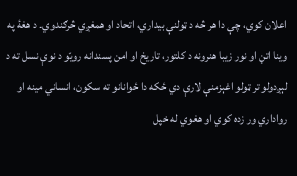اعلان کوي، چې دا هر څه د ټولنې بيداري، اتحاد او همغږي څرګندوي۔ د هغۀ په وينا اتڼ او نور زيبا هنرونه د کلتور، تاريخ او امن پسندانه رويّو د نوې نسل ته د لېږدولو تر ټولو اغېزمنې لارې دي ځکه دا ځوانانو ته سکون، انساني مينه او رواداري ور زده کوي او هغوي له خپل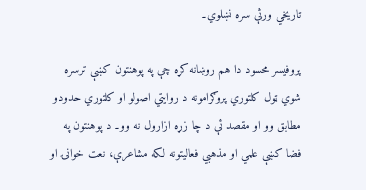تاريخي ورثې سره نښلوي۔

پروفيسر محسود دا هم روښانه کړه چې په پوهنتون کښې ترسره شوي ټول کلتوري پروګرامونه د روايتي اصولو او کلتوري حدودو مطابق وو او مقصد ئې د چا زړه ازارول نه وو۔ د پوهنتون په فضا کښې علمي او مذهبي فعاليتونه لکه مشاعرې، نعت خوانۍ او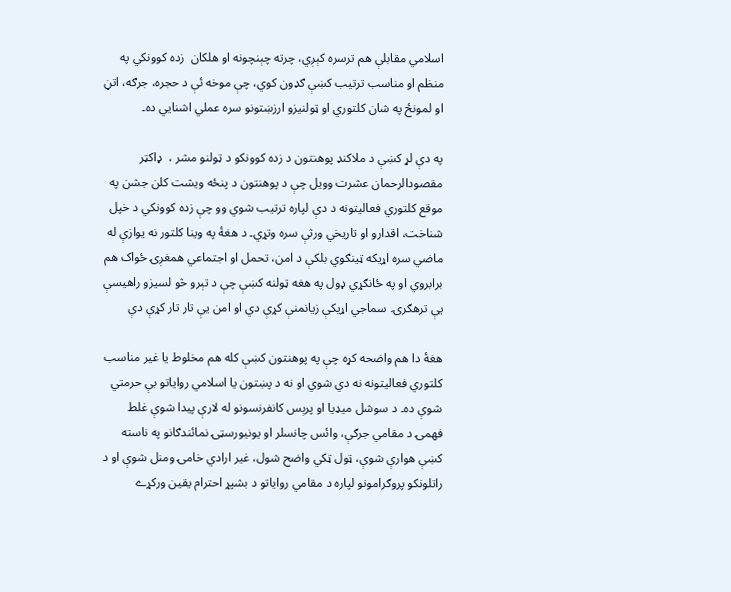اسلامي مقابلې هم ترسره کېږي، چرته چېنچونه او هلکان  زده کوونکي په منظم او مناسب ترتيب کښې ګډون کوي، چې موخه ئې د حجره، جرګه، اتڼ او لمونځ په شان کلتوري او ټولنيزو ارزښتونو سره عملي اشنايي ده۔

په دې لړ کښې د ملاکنډ پوهنتون د زده کوونکو د ټولنو مشر ،  ډاکټر مقصودالرحمان عشرت وويل چې د پوهنتون د پنځه ويشت کلن جشن په موقع کلتوري فعاليتونه د دې لپاره ترتيب شوي وو چې زده کوونکي د خپل شناخت، اقدارو او تاريخي ورثې سره وتړي۔ د هغۀ په وينا کلتور نه يوازې له ماضي سره اړيکه ټينګوي بلکې د امن، تحمل او اجتماعي همغږۍ ځواک هم برابروي او په ځانګړي ډول په هغه ټولنه کښې چې د تېرو څو لسيزو راهيسې يې ترهګرۍ  سماجي اړيکې زيانمنې کړې دي او امن يې تار تار کړې دې

هغۀ دا هم واضحه کړه چې په پوهنتون کښې کله هم مخلوط يا غير مناسب کلتوري فعاليتونه نه دي شوي او نه د پښتون يا اسلامي رواياتو بې حرمتي شوې ده۔ د سوشل ميډيا او پرېس کانفرنسونو له لارې پيدا شوې غلط فهمۍ د مقامي جرګې، وائس چانسلر او يونيورسټۍ نمائندګانو په ناسته کښې هوارې شوې، ټول ټکي واضح شول، غير ارادي خامۍ ومنل شوې او د راتلونکو پروګرامونو لپاره د مقامي رواياتو د بشپړ احترام يقين ورکړے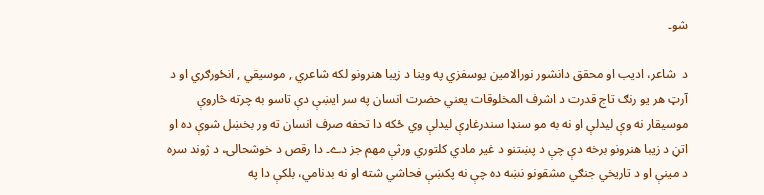شو۔

د  شاعر، اديب او محقق دانشور نورالامين يوسفزي په وينا د زيبا هنرونو لکه شاعري , موسيقي , انځورګري او د آرټ هر يو رنګ تاج قدرت د اشرف المخلوقات يعني حضرت انسان په سر ايښې دې تاسو به چرته څاروې موسيقار نه وې ليدلې او نه به مو سنډا سندرغاړې ليدلې وي ځکه دا تحفه صرف انسان ته ور بخښل شوې ده او اتڼ د زيبا هنرونو برخه دې چې د پښتنو د غير مادي کلتوري ورثې مهم جز دے۔ دا رقص د خوشحالۍ، د ژوند سره د مينې او د تاريخي جنګي مشقونو نښه ده چې نه پکښې فحاشي شته او نه بدنامي، بلکې دا په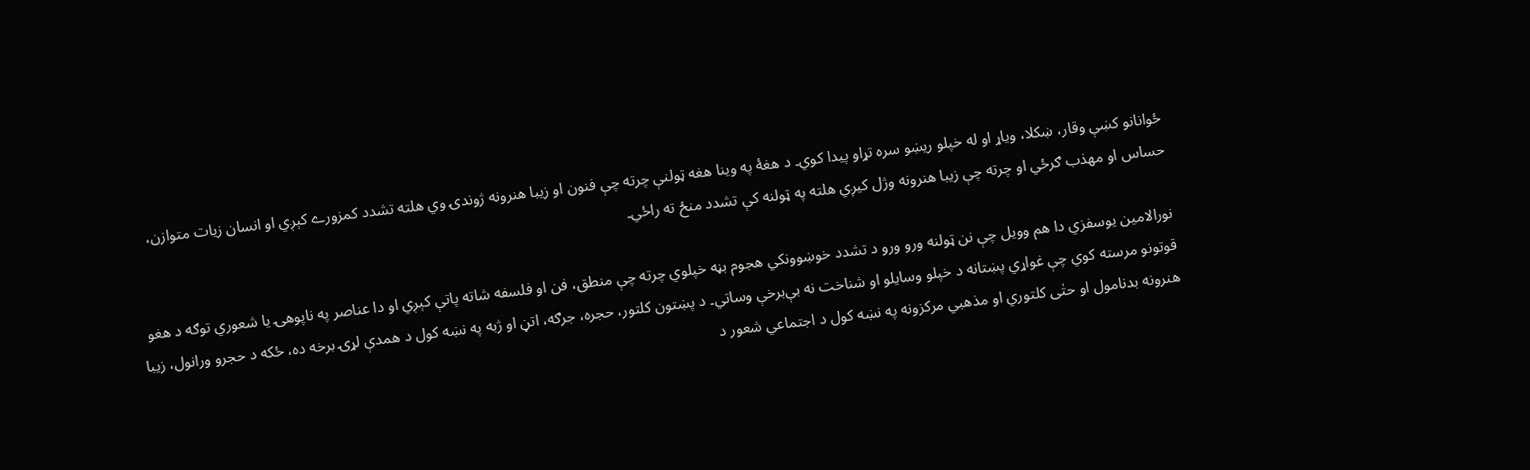ځوانانو کښې وقار، ښکلا، وياړ او له خپلو ريښو سره تړاو پيدا کوي۔ د هغۀ په وينا هغه ټولنې چرته چې فنون او زيبا هنرونه ژوندۍ وي هلته تشدد کمزورے کېږي او انسان زيات متوازن، حساس او مهذب ګرځي او چرته چې زيبا هنرونه وژل کيږي هلته په ټولنه کې تشدد منځ ته راځي۔

نورالامين يوسفزي دا هم وويل چې نن ټولنه ورو ورو د تشدد خوښوونکي هجوم بڼه خپلوي چرته چې منطق، فن او فلسفه شاته پاتې کېږي او دا عناصر په ناپوهۍ يا شعوري توګه د هغو قوتونو مرسته کوي چې غواړي پښتانه د خپلو وسايلو او شناخت نه بې‌برخې وساتي۔ د پښتون کلتور، حجره، جرګه، اتڼ او ژبه په نښه کول د همدې لړۍ برخه ده، ځکه د حجرو ورانول، زيبا هنرونه بدنامول او حتٰی کلتوري او مذهبي مرکزونه په نښه کول د اجتماعي شعور د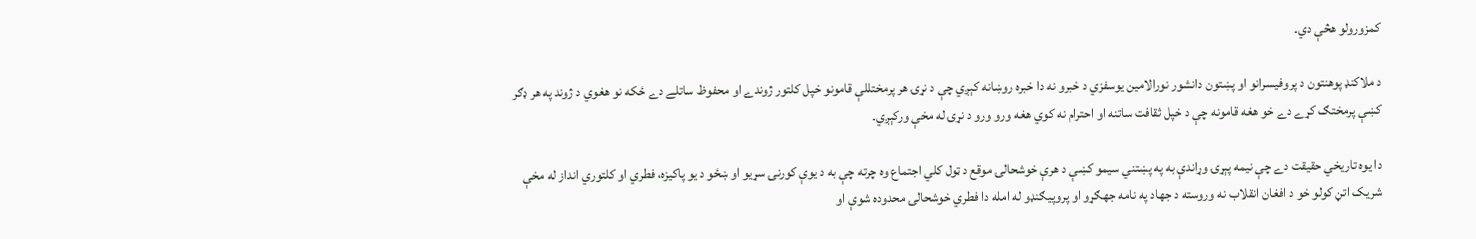کمزورولو هڅې دي۔

د ملاکنډ پوهنتون د پروفيسرانو او پښتون دانشور نورالامين يوسفزي د خبرو نه دا خبره روښانه کېږي چې د نړۍ هر پرمختللې قامونو خپل کلتور ژوندے او محفوظ ساتلے دے ځکه نو هغوي د ژوند په هر ډګر کښې پرمختګ کړے دے خو هغه قامونه چې د خپل ثقافت ساتنه او احترام نه کوي هغه ورو ورو د نړۍ له مخې ورکېږي۔

دا يوه تاريخي حقيقت دے چې نيمه پېړۍ وړاندې به په پښتني سيمو کښې د هرې خوشحالۍ موقع د ټول کلي اجتماع وه چرته چې به د يوې کورنۍ سړيو او ښځو د يو پاکيزه، فطري او کلتوري انداز له مخې شريک اتڼ کولو خو د افغان انقلاب نه وروسته د جهاد په نامه جهګړو او پروپيګنډو له امله دا فطري خوشحالۍ محدوده شوې او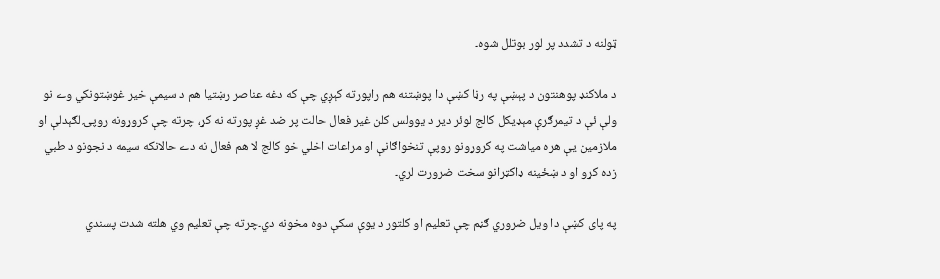ټولنه د تشدد پر لور بوتلل شوه۔

د ملاکنډ پوهنتون د پېښې په رڼا کښې دا پوښتنه هم راپورته کېږي چې که دغه عناصر رښتيا هم د سيمې خير غوښتونکي وے نو ولې ئې د تيمرګرې مېډيکل کالج لوئر دير د يوولس کلن غير فعال حالت پر ضد غږ پورته نه کړ، چرته چې کروړونه روپۍ لګېدلې او ملازمين يې هره مياشت په کروړونو روپې تنخواګانې او مراعات اخلي خو کالج لا هم فعال نه دے حالانکه سيمه د نجونو د طبي زده کړو او د ښځينه ډاکټرانو سخت ضرورت لري۔

په پاى کښې دا ويل ضروري ګڼم چې تعليم او کلتور د يوې سکې دوه مخونه دي۔چرته چې تعليم وي هلته شدت پسندي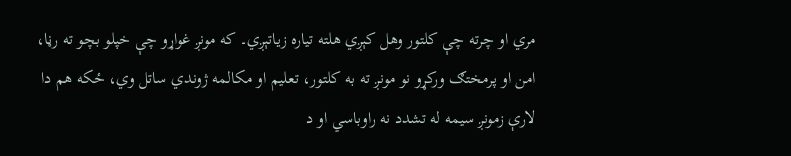مري او چرته چې کلتور وهل کېږي هلته تياره زياتېږي۔ که مونږ غواړو چې خپلو بچو ته رڼا، امن او پرمختګ ورکړو نو مونږ ته به کلتور، تعليم او مکالمه ژوندي ساتل وي، ځکه هم دا لارې زمونږ سيمه له تشدد نه راوباسي او د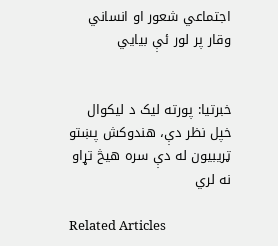اجتماعي شعور او انساني وقار پر لور ئې بيايي


خبرتیا: پورته لیک د لیکوال خپل نظر دې، هندوکش پښتو ټریبیون له دې سره هیڅ تړاو نه لري

Related Articles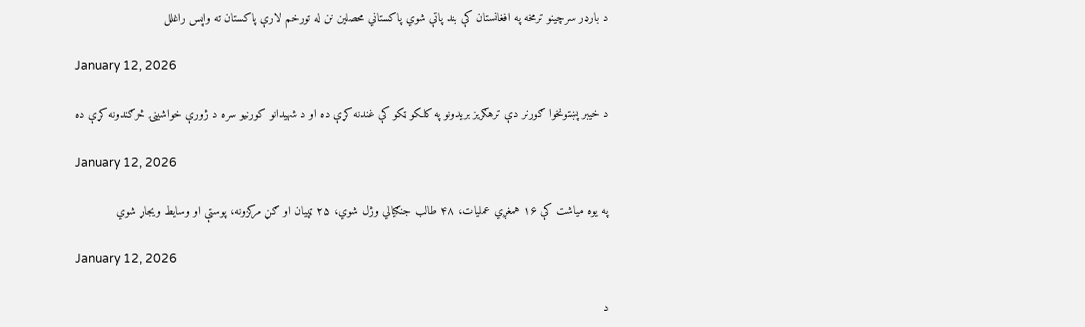د بارډر سرچینو ترمخه په افغانستان کې بند پاتې شوي پاکستاني محصلین نن له تورخم لارې پاکستان ته واپس راغلل

January 12, 2026

د خیبر پښتونخوا ګورنر دې ترهګریز بریدونو په کلکو ټکو کې غندنه کړې ده او د شهیدانو کورنیو سره د ژورې خواشینۍ څرګندونه کړې ده

January 12, 2026

په یوه میاشت کې ۱۶ همغږي عملیات، ۴۸ طالب جنګیالي وژل شوي، ۲۵ ټپیان او ګڼ مرکزونه، پوستې او وسایط ویجاړ شوي

January 12, 2026

د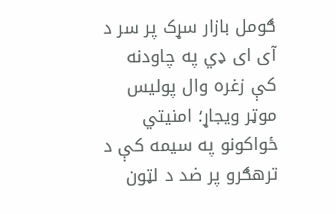ګومل بازار سړک پر سر د آی ای ډي په چاودنه کې زغره وال پولیس موټر ویجاړ؛ امنیتي ځواکونو په سیمه کې د ترهګرو پر ضد د لټون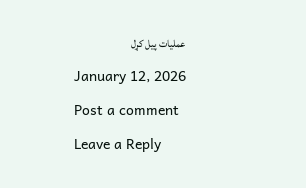عملیات پیل کړل

January 12, 2026

Post a comment

Leave a Reply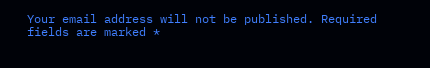Your email address will not be published. Required fields are marked *